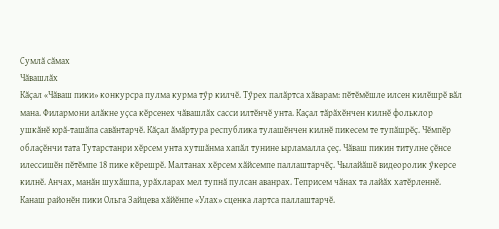Сумлӑ сӑмах
Чӑвашлӑх
Кӑҫал «Чӑваш пики» конкурсра пулма курма тӳр килчӗ. Тӳрех палӑртса хӑварам: пӗтӗмӗшле илсен килӗшрӗ вӑл мана. Филармони алӑкне уҫса кӗрсенех чӑвашлӑх сасси илтӗнчӗ унта. Каҫал тӑрӑхӗнчен килнӗ фольклор ушкӑнӗ юрӑ-ташӑпа савӑнтарчӗ. Кӑҫал ӑмӑртура республика тулашӗнчен килнӗ пикесем те тупӑшрӗҫ. Чӗмпӗр облаҫӗнчи тата Тутарстанри хӗрсем унта хутшӑнма хапӑл тунине ырламалла ҫеҫ. Чӑваш пикин титулне ҫӗнсе илессишӗн пӗтӗмпе 18 пике кӗрешрӗ. Малтанах хӗрсем хӑйсемпе паллаштарчӗҫ. Чылайӑшӗ видеоролик ӳкерсе килнӗ. Анчах, манӑн шухӑшпа, урӑхларах мел тупнӑ пулсан аванрах. Теприсем чӑнах та лайӑх хатӗрленнӗ. Канаш районӗн пики Ольга Зайцева хӑйӗнпе «Улах» сценка лартса паллаштарчӗ.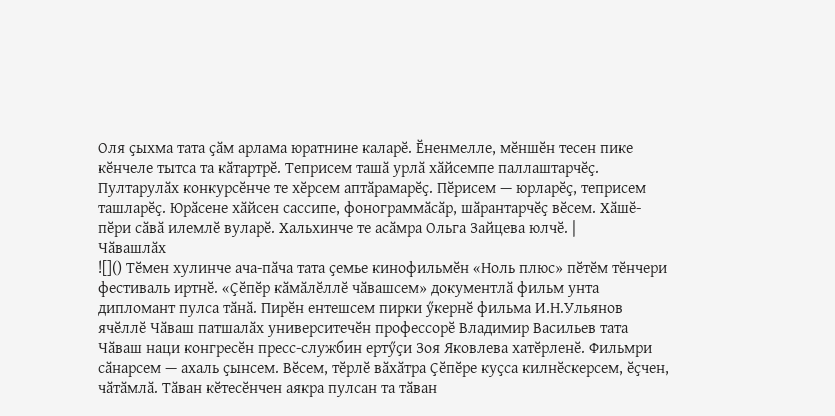Оля ҫыхма тата ҫӑм арлама юратнине каларӗ. Ӗненмелле, мӗншӗн тесен пике кӗнчеле тытса та кӑтартрӗ. Теприсем ташӑ урлӑ хӑйсемпе паллаштарчӗҫ. Пултарулӑх конкурсӗнче те хӗрсем аптӑрамарӗҫ. Пӗрисем — юрларӗҫ, теприсем ташларӗҫ. Юрӑсене хӑйсен сассипе, фонограммӑсӑр, шӑрантарчӗҫ вӗсем. Хӑшӗ-пӗри сӑвӑ илемлӗ вуларӗ. Хальхинче те асӑмра Ольга Зайцева юлчӗ. |
Чӑвашлӑх
![]() Тӗмен хулинче ача-пӑча тата ҫемье кинофильмӗн «Ноль плюс» пӗтӗм тӗнчери фестиваль иртнӗ. «Ҫӗпӗр кӑмӑлӗллӗ чӑвашсем» документлӑ фильм унта дипломант пулса тӑнӑ. Пирӗн ентешсем пирки ӳкернӗ фильма И.Н.Ульянов ячӗллӗ Чӑваш патшалӑх университечӗн профессорӗ Владимир Васильев тата Чӑваш наци конгресӗн пресс-службин ертӳҫи Зоя Яковлева хатӗрленӗ. Фильмри сӑнарсем — ахаль ҫынсем. Вӗсем, тӗрлӗ вӑхӑтра Ҫӗпӗре куҫса килнӗскерсем, ӗҫчен, чӑтӑмлӑ. Тӑван кӗтесӗнчен аякра пулсан та тӑван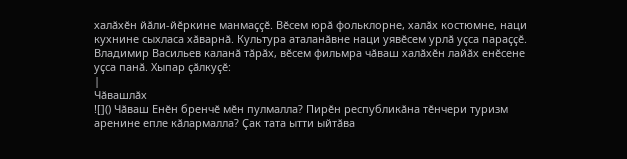халӑхӗн йӑли-йӗркине манмаҫҫӗ. Вӗсем юрӑ фольклорне, халӑх костюмне, наци кухнине сыхласа хӑварнӑ. Культура аталанӑвне наци уявӗсем урлӑ уҫса параҫҫӗ. Владимир Васильев каланӑ тӑрӑх, вӗсем фильмра чӑваш халӑхӗн лайӑх енӗсене уҫса панӑ. Хыпар ҫӑлкуҫӗ:
|
Чӑвашлӑх
![]() Чӑваш Енӗн бренчӗ мӗн пулмалла? Пирӗн республикӑна тӗнчери туризм аренине епле кӑлармалла? Ҫак тата ытти ыйтӑва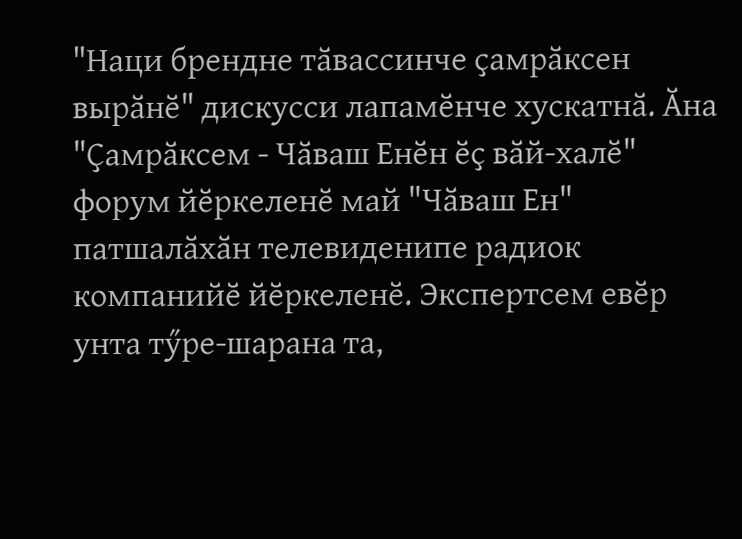"Наци брендне тӑвассинче ҫамрӑксен вырӑнӗ" дискусси лапамӗнче хускатнӑ. Ӑна "Ҫамрӑксем - Чӑваш Енӗн ӗҫ вӑй-халӗ" форум йӗркеленӗ май "Чӑваш Ен" патшалӑхӑн телевиденипе радиок компанийӗ йӗркеленӗ. Экспертсем евӗр унта тӳре-шарана та,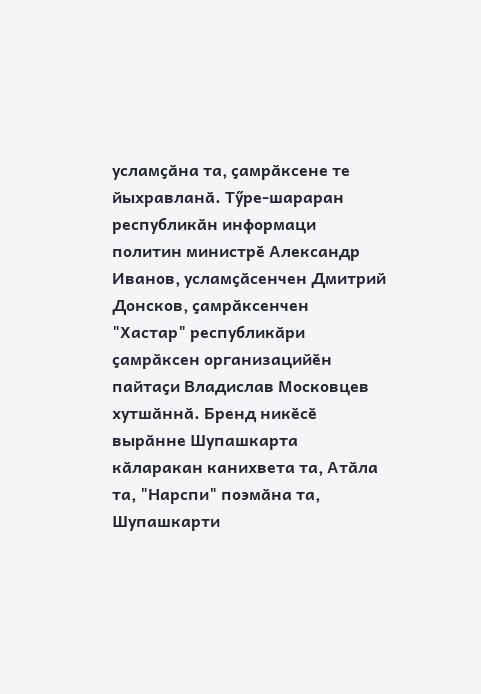усламҫӑна та, ҫамрӑксене те йыхравланӑ. Тӳре-шараран республикӑн информаци политин министрӗ Александр Иванов, усламҫӑсенчен Дмитрий Донсков, ҫамрӑксенчен "Хастар" республикӑри ҫамрӑксен организацийӗн пайтаҫи Владислав Московцев хутшӑннӑ. Бренд никӗсӗ вырӑнне Шупашкарта кӑларакан канихвета та, Атӑла та, "Нарспи" поэмӑна та, Шупашкарти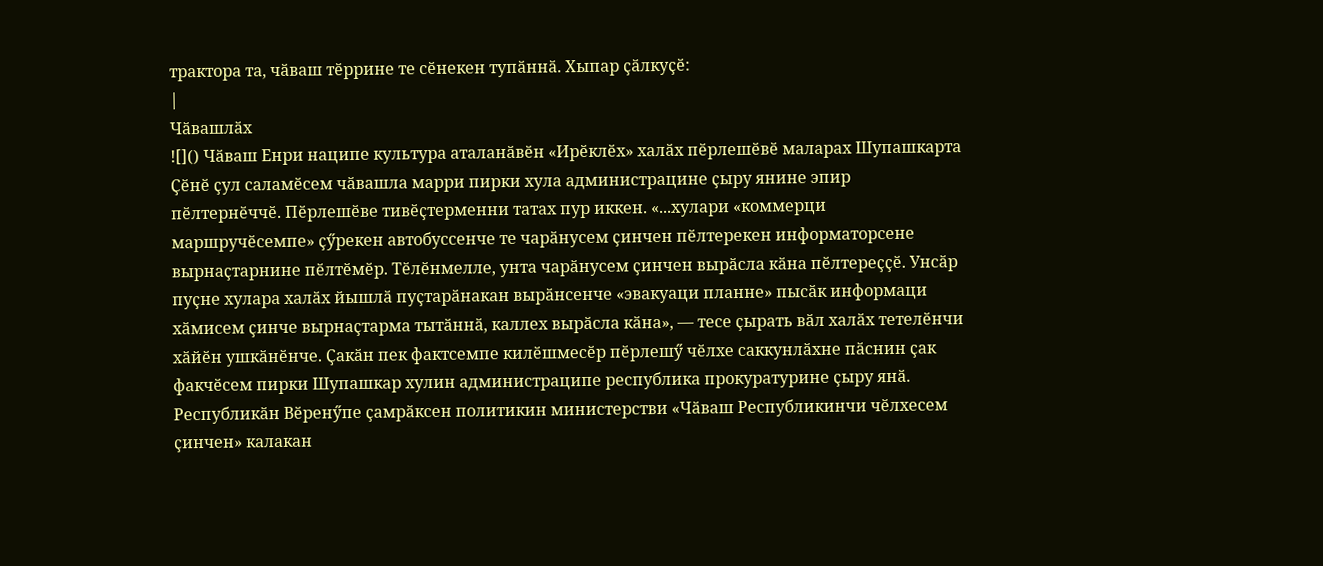трактора та, чӑваш тӗррине те сӗнекен тупӑннӑ. Хыпар ҫӑлкуҫӗ:
|
Чӑвашлӑх
![]() Чӑваш Енри наципе культура аталанӑвӗн «Ирӗклӗх» халӑх пӗрлешӗвӗ маларах Шупашкарта Ҫӗнӗ ҫул саламӗсем чӑвашла марри пирки хула администрацине ҫыру янине эпир пӗлтернӗччӗ. Пӗрлешӗве тивӗҫтерменни татах пур иккен. «...хулари «коммерци маршручӗсемпе» ҫӳрекен автобуссенче те чарӑнусем ҫинчен пӗлтерекен информаторсене вырнаҫтарнине пӗлтӗмӗр. Тӗлӗнмелле, унта чарӑнусем ҫинчен вырӑсла кӑна пӗлтереҫҫӗ. Унсӑр пуҫне хулара халӑх йышлӑ пуҫтарӑнакан вырӑнсенче «эвакуаци планне» пысӑк информаци хӑмисем ҫинче вырнаҫтарма тытӑннӑ, каллех вырӑсла кӑна», — тесе ҫырать вӑл халӑх тетелӗнчи хӑйӗн ушкӑнӗнче. Ҫакӑн пек фактсемпе килӗшмесӗр пӗрлешӳ чӗлхе саккунлӑхне пӑснин ҫак факчӗсем пирки Шупашкар хулин администраципе республика прокуратурине ҫыру янӑ. Республикӑн Вӗренӳпе ҫамрӑксен политикин министерстви «Чӑваш Республикинчи чӗлхесем ҫинчен» калакан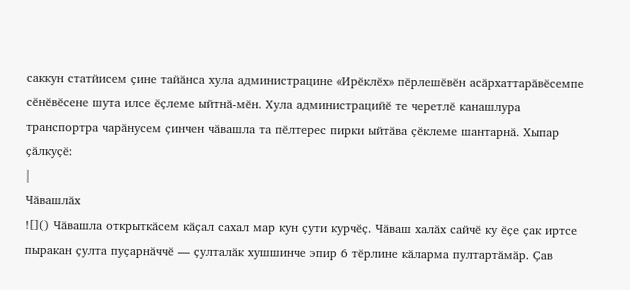саккун статйисем ҫине тайӑнса хула администрацине «Ирӗклӗх» пӗрлешӗвӗн асӑрхаттарӑвӗсемпе сӗнӗвӗсене шута илсе ӗҫлеме ыйтнӑ-мӗн. Хула администрацийӗ те черетлӗ канашлура транспортра чарӑнусем ҫинчен чӑвашла та пӗлтерес пирки ыйтӑва ҫӗклеме шантарнӑ. Хыпар ҫӑлкуҫӗ:
|
Чӑвашлӑх
![]() Чӑвашла открыткӑсем кӑҫал сахал мар кун ҫути курчӗҫ. Чӑваш халӑх сайчӗ ку ӗҫе ҫак иртсе пыракан ҫулта пуҫарнӑччӗ — ҫулталӑк хушшинче эпир 6 тӗрлине кӑларма пултартӑмӑр. Ҫав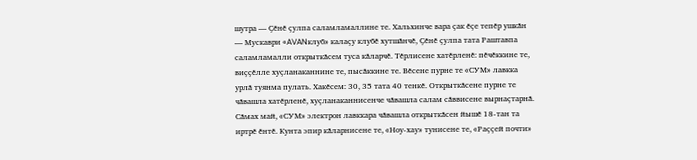шутра — Ҫӗнӗ ҫулпа саламламаллине те. Хальхинче вара ҫак ӗҫе тепӗр ушкӑн — Мускаври «AVANклуб» калаҫу клубӗ хутшӑнчӗ, Ҫӗнӗ ҫулпа тата Раштавпа саламламалли открыткӑсем туса кӑларчӗ. Тӗрлисене хатӗрленӗ: пӗчӗккине те, виҫҫӗлле хуҫланаканнине те, пысӑккине те. Вӗсене пурне те «СУМ» лавкка урлӑ туянма пулать. Хакӗсем: 30, 35 тата 40 тенкӗ. Открыткӑсене пурне те чӑвашла хатӗрленӗ, хуҫланаканнисенче чӑвашла салам сӑввисене вырнаҫтарнӑ. Сӑмах май, «СУМ» электрон лавккара чӑвашла открыткӑсен йышӗ 18-тан та иртрӗ ӗнтӗ. Кунта эпир кӑларнисене те, «Ноу-хау» тунисене те, «Раҫҫей почти»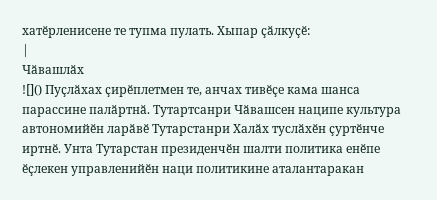хатӗрленисене те тупма пулать. Хыпар ҫӑлкуҫӗ:
|
Чӑвашлӑх
![]() Пуҫлӑхах ҫирӗплетмен те, анчах тивӗҫе кама шанса парассине палӑртнӑ. Тутартсанри Чӑвашсен наципе культура автономийӗн ларӑвӗ Тутарстанри Халӑх туслӑхӗн ҫуртӗнче иртнӗ. Унта Тутарстан президенчӗн шалти политика енӗпе ӗҫлекен управленийӗн наци политикине аталантаракан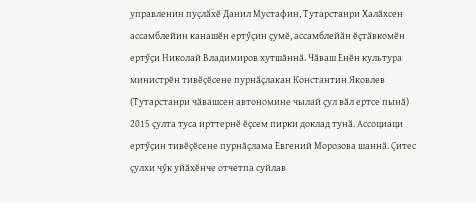управленин пуҫлӑхӗ Данил Мустафин, Тутарстанри Халӑхсен ассамблейин канашӗн ертӳҫин ҫумӗ, ассамблейӑн ӗҫтӑвкомӗн ертӳҫи Николай Владимиров хутшӑннӑ. Чӑваш Енӗн культура министрӗн тивӗҫӗсене пурнӑҫлакан Константин Яковлев (Тутарстанри чӑвашсен автономине чылай ҫул вӑл ертсе пынӑ) 2015 ҫулта туса ирттернӗ ӗҫсем пирки доклад тунӑ. Ассоциаци ертӳҫин тивӗҫӗсене пурнӑҫлама Евгений Морозова шаннӑ. Ҫитес ҫулхи чӳк уйӑхӗнче отчетпа суйлав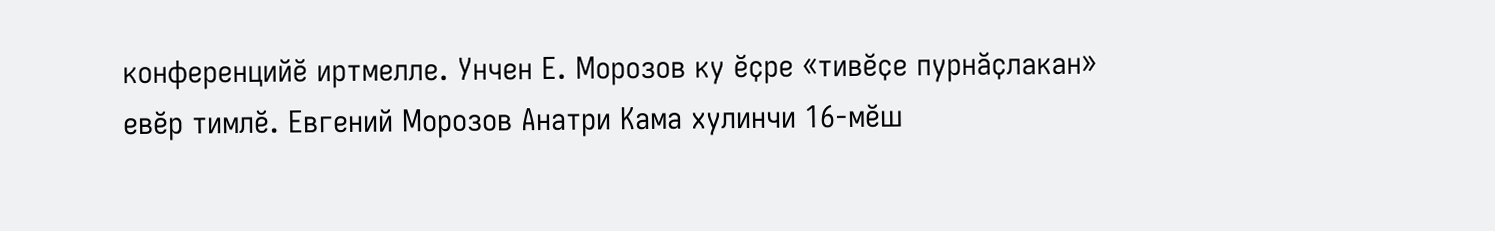конференцийӗ иртмелле. Унчен Е. Морозов ку ӗҫре «тивӗҫе пурнӑҫлакан» евӗр тимлӗ. Евгений Морозов Анатри Кама хулинчи 16-мӗш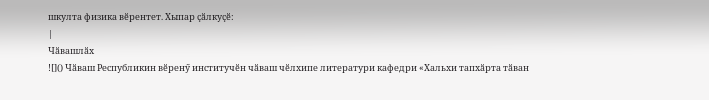шкулта физика вӗрентет. Хыпар ҫӑлкуҫӗ:
|
Чӑвашлӑх
![]() Чӑваш Республикин вӗренӳ институчӗн чӑваш чӗлхипе литератури кафедри «Хальхи тапхӑрта тӑван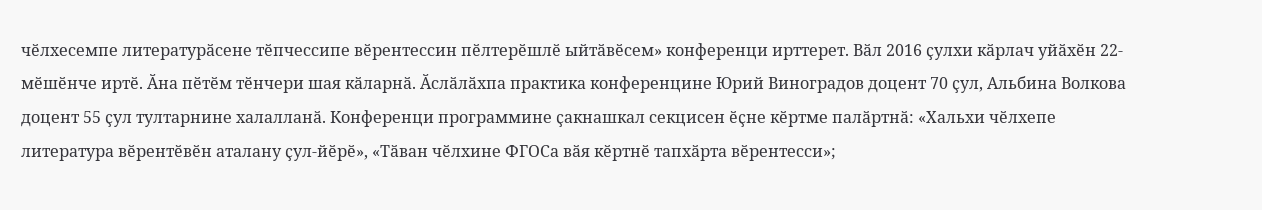чӗлхесемпе литературӑсене тӗпчессипе вӗрентессин пӗлтерӗшлӗ ыйтӑвӗсем» конференци ирттерет. Вӑл 2016 ҫулхи кӑрлач уйӑхӗн 22-мӗшӗнче иртӗ. Ӑна пӗтӗм тӗнчери шая кӑларнӑ. Ӑслӑлӑхпа практика конференцине Юрий Виноградов доцент 70 ҫул, Альбина Волкова доцент 55 ҫул тултарнине халалланӑ. Конференци программине ҫакнашкал секцисен ӗҫне кӗртме палӑртнӑ: «Хальхи чӗлхепе литература вӗрентӗвӗн аталану ҫул-йӗрӗ», «Тӑван чӗлхине ФГОСа вӑя кӗртнӗ тапхӑрта вӗрентесси»;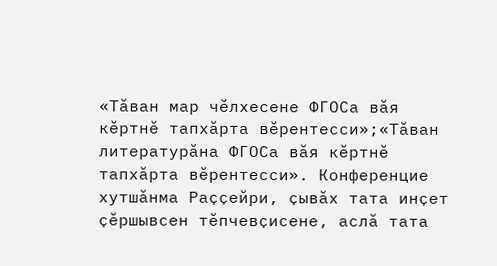«Тӑван мар чӗлхесене ФГОСа вӑя кӗртнӗ тапхӑрта вӗрентесси»;«Тӑван литературӑна ФГОСа вӑя кӗртнӗ тапхӑрта вӗрентесси». Конференцие хутшӑнма Раҫҫейри, ҫывӑх тата инҫет ҫӗршывсен тӗпчевҫисене, аслӑ тата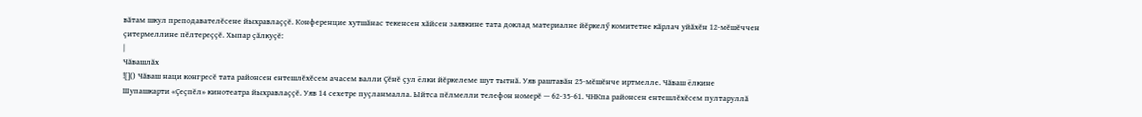вӑтам шкул преподавателӗсене йыхравлаҫҫӗ. Конференцие хутшӑнас текенсен хӑйсен заявкине тата доклад материалне йӗркелӳ комитетне кӑрлач уйӑхӗн 12-мӗшӗччен ҫитермеллине пӗлтереҫҫӗ. Хыпар ҫӑлкуҫӗ:
|
Чӑвашлӑх
![]() Чӑваш наци конгресӗ тата районсен ентешлӗхӗсем ачасем валли Ҫӗнӗ ҫул ёлки йӗркелеме шут тытнӑ. Уяв раштавӑн 25-мӗшӗнче иртмелле. Чӑваш ёлкине Шупашкарти «Ҫеҫпӗл» кинотеатра йыхравлаҫҫӗ. Уяв 14 сехетре пуҫланмалла. Ыйтса пӗлмелли телефон номерӗ — 62-35-61. ЧНКпа районсен ентешлӗхӗсем пултаруллӑ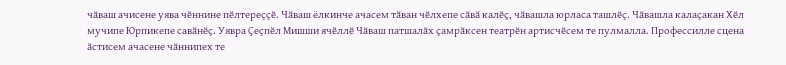чӑваш ачисене уява чӗннине пӗлтереҫҫӗ. Чӑваш ёлкинче ачасем тӑван чӗлхепе сӑвӑ калӗҫ, чӑвашла юрласа ташлӗҫ. Чӑвашла калаҫакан Хӗл мучипе Юрпикепе савӑнӗҫ. Уявра Ҫеҫпӗл Мишши ячӗллӗ Чӑваш патшалӑх ҫамрӑксен театрӗн артисчӗсем те пулмалла. Профессилле сцена ӑстисем ачасене чӑннипех те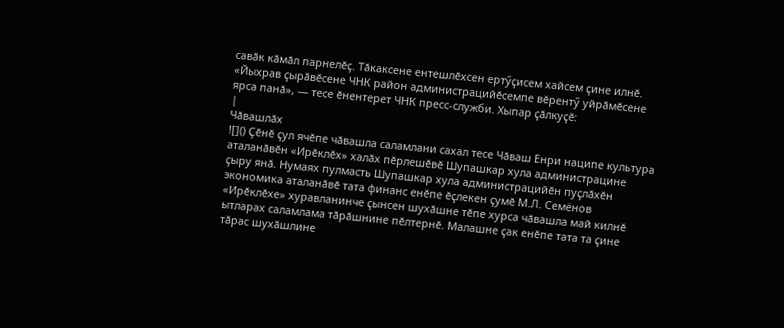савӑк кӑмӑл парнелӗҫ. Тӑкаксене ентешлӗхсен ертӳҫисем хайсем ҫине илнӗ. «Йыхрав ҫырӑвӗсене ЧНК район администрацийӗсемпе вӗрентӳ уйрӑмӗсене ярса панӑ», — тесе ӗнентерет ЧНК пресс-служби. Хыпар ҫӑлкуҫӗ:
|
Чӑвашлӑх
![]() Ҫӗнӗ ҫул ячӗпе чӑвашла саламлани сахал тесе Чӑваш Енри наципе культура аталанӑвӗн «Ирӗклӗх» халӑх пӗрлешӗвӗ Шупашкар хула администрацине ҫыру янӑ. Нумаях пулмасть Шупашкар хула администрацийӗн пуҫлӑхӗн экономика аталанӑвӗ тата финанс енӗпе ӗҫлекен ҫумӗ М.Л. Семёнов «Ирӗклӗхе» хуравланинче ҫынсен шухӑшне тӗпе хурса чӑвашла май килнӗ ытларах саламлама тӑрӑшнине пӗлтернӗ. Малашне ҫак енӗпе тата та ҫине тӑрас шухӑшлине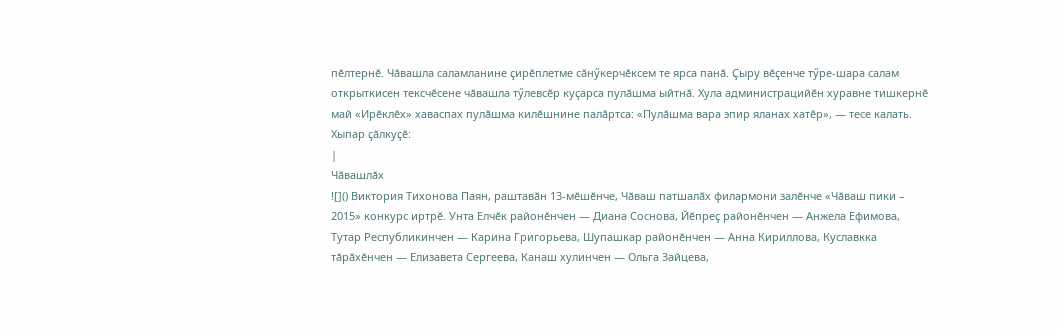пӗлтернӗ. Чӑвашла саламланине ҫирӗплетме сӑнӳкерчӗксем те ярса панӑ. Ҫыру вӗҫенче тӳре-шара салам открыткисен тексчӗсене чӑвашла тӳлевсӗр куҫарса пулӑшма ыйтнӑ. Хула администрацийӗн хуравне тишкернӗ май «Ирӗклӗх» хаваспах пулӑшма килӗшнине палӑртса: «Пулӑшма вара эпир яланах хатӗр», — тесе калать. Хыпар ҫӑлкуҫӗ:
|
Чӑвашлӑх
![]() Виктория Тихонова Паян, раштавӑн 13-мӗшӗнче, Чӑваш патшалӑх филармони залӗнче «Чӑваш пики – 2015» конкурс иртрӗ. Унта Елчӗк районӗнчен — Диана Соснова, Йӗпреҫ районӗнчен — Анжела Ефимова, Тутар Республикинчен — Карина Григорьева, Шупашкар районӗнчен — Анна Кириллова, Куславкка тӑрӑхӗнчен — Елизавета Сергеева, Канаш хулинчен — Ольга Зайцева,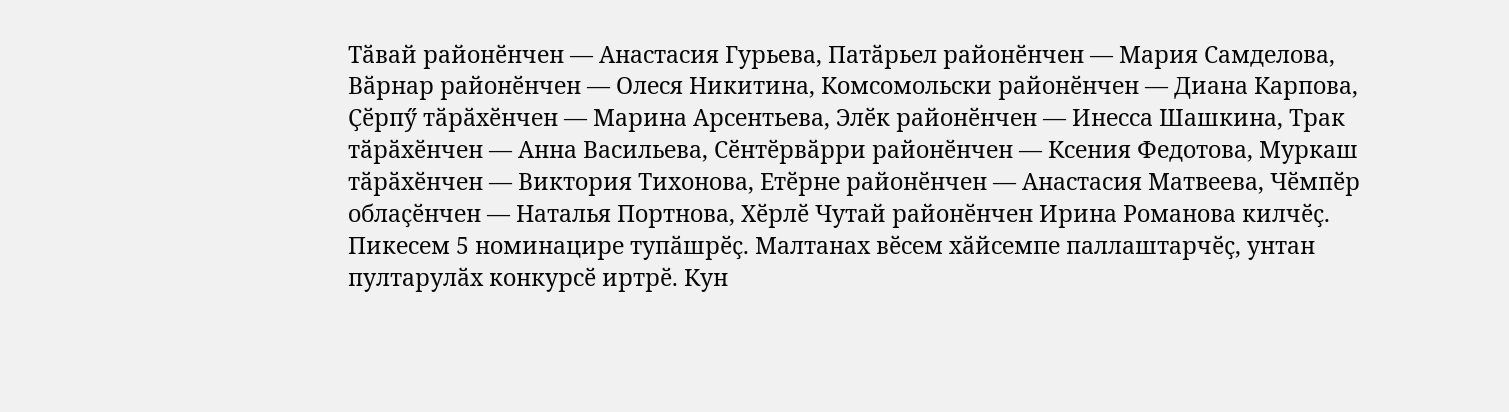Тӑвай районӗнчен — Анастасия Гурьева, Патӑрьел районӗнчен — Мария Самделова, Вӑрнар районӗнчен — Олеся Никитина, Комсомольски районӗнчен — Диана Карпова, Ҫӗрпӳ тӑрӑхӗнчен — Марина Арсентьева, Элӗк районӗнчен — Инесса Шашкина, Трак тӑрӑхӗнчен — Анна Васильева, Сӗнтӗрвӑрри районӗнчен — Ксения Федотова, Муркаш тӑрӑхӗнчен — Виктория Тихонова, Етӗрне районӗнчен — Анастасия Матвеева, Чӗмпӗр облаҫӗнчен — Наталья Портнова, Хӗрлӗ Чутай районӗнчен Ирина Романова килчӗҫ. Пикесем 5 номинацире тупӑшрӗҫ. Малтанах вӗсем хӑйсемпе паллаштарчӗҫ, унтан пултарулӑх конкурсӗ иртрӗ. Кун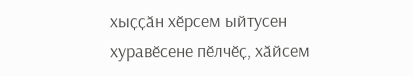хыҫҫӑн хӗрсем ыйтусен хуравӗсене пӗлчӗҫ, хӑйсем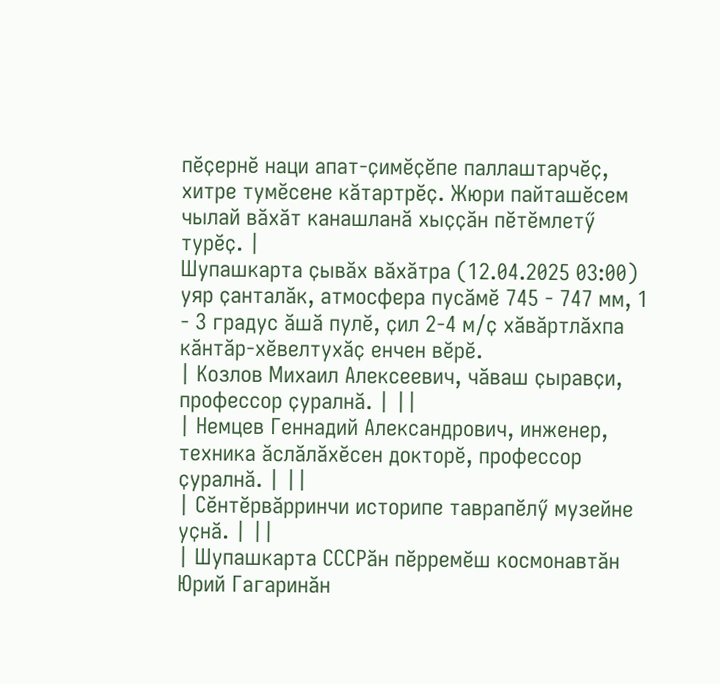пӗҫернӗ наци апат-ҫимӗҫӗпе паллаштарчӗҫ, хитре тумӗсене кӑтартрӗҫ. Жюри пайташӗсем чылай вӑхӑт канашланӑ хыҫҫӑн пӗтӗмлетӳ турӗҫ. |
Шупашкарта ҫывӑх вӑхӑтра (12.04.2025 03:00) уяр ҫанталӑк, атмосфера пусӑмӗ 745 - 747 мм, 1 - 3 градус ӑшӑ пулӗ, ҫил 2-4 м/ҫ хӑвӑртлӑхпа кӑнтӑр-хӗвелтухӑҫ енчен вӗрӗ.
| Козлов Михаил Алексеевич, чӑваш ҫыравҫи, профессор ҫуралнӑ. | ||
| Немцев Геннадий Александрович, инженер, техника ӑслӑлӑхӗсен докторӗ, профессор ҫуралнӑ. | ||
| Сӗнтӗрвӑрринчи историпе таврапӗлӳ музейне уҫнӑ. | ||
| Шупашкарта СССРӑн пӗрремӗш космонавтӑн Юрий Гагаринӑн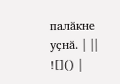палӑкне уҫнӑ. | ||
![]() |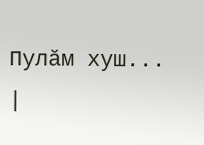Пулӑм хуш... |